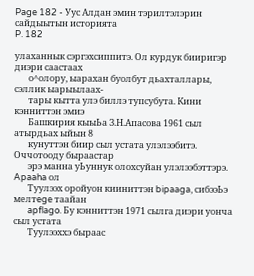Page 182 - Уус Алдан эмин тэрилтэлэрин сайдыытын историята
P. 182

улаханнык сэргэхсиппитэ. Ол курдук бииригэр диэри саастаах
       о^олору, ыарахан буолбут дьахталлары, сэллик ыарыылаах-
       тары кытта улэ биллэ тупсубута. Кини кэнниттэн эмиэ
       Башкирия кыыЬа З.Н.Апасова 1961 сыл атырдьах ыйын 8
       кунуттэн биир сыл устата улэлээбитэ. Оччотооду быраастар
       эрэ манна уЬуннук олохсуйан улэлээбэттэрэ. Apaaha ол
       Туулээх оройуон кииниттэн bipaaga, сибээЬэ мeлтege таайан
       apflago. Бу кэнниттэн 1971 сылга диэри уонча сыл устата
       Туулээххэ быраас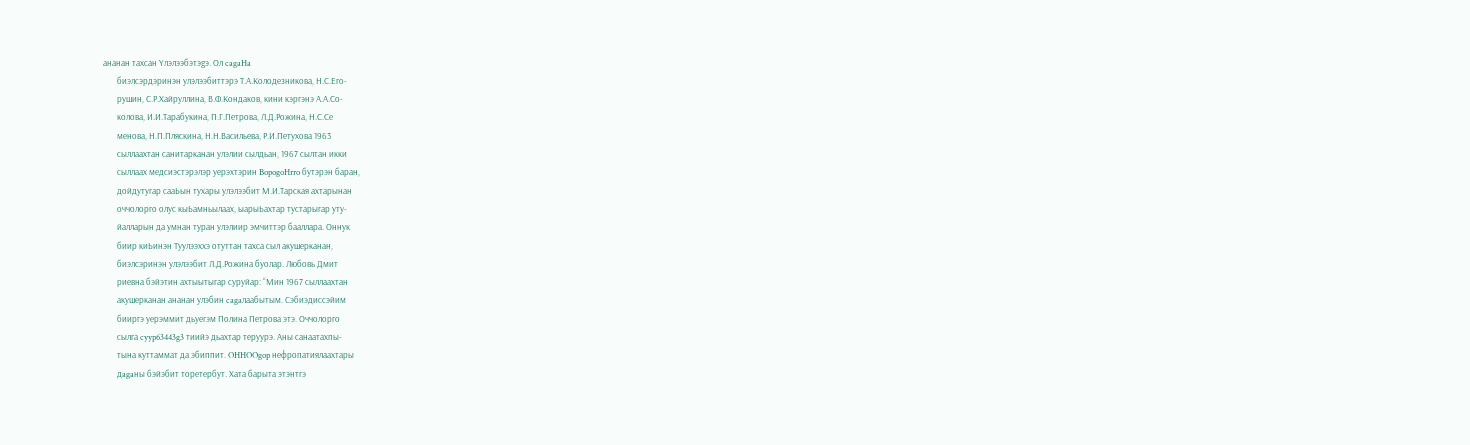ананан тахсан Yлэлээбэтэgэ. Ол cagaHa
       биэлсэрдэринэн улэлээбиттэрэ Т.А.Колодезникова, Н.С.Его-
       рушин, С.Р.Хайруллина, В.Ф.Кондаков, кини кэргэнэ А.А.Со-
       колова, И.И.Тарабукина, П.Г.Петрова, Л.Д.Рожина, Н.С.Се
       менова, Н.П.Пляскина, Н.Н.Васильева, Р.И.Петухова 1963
       сыллаахтан санитарканан улэлии сылдьан, 1967 сылтан икки
       сыллаах медсиэстэрэлэр уерэхтэрин BopogoHrro бутэрэн баран,
       дойдутугар сааЬын тухары улэлээбит М.И.Тарская ахтарынан
       оччолорго олус кыЬамньылаах, ыарыЬахтар тустарыгар уту-
       йалларын да умнан туран улэлиир эмчиттэр бааллара. Оннук
       биир киЬинэн Туулээххэ отуттан тахса сыл акушерканан,
       биэлсэринэн улэлээбит Л.Д.Рожина буолар. Любовь Дмит
       риевна бэйэтин ахтыытыгар суруйар: “Мин 1967 сыллаахтан
       акушерканан ананан улэбин cagaлaaбытым. Сэбиэдиссэйим
       бииргэ уерэммит дьуегэм Полина Петрова этэ. Оччолорго
       сылга cyyp63443g3 тиийэ дьахтар теруурэ. Аны санаатахпы-
       тына куттаммат да эбиппит. OHHOOgop нефропатиялаахтары
       дagaны бэйэбит торетербут. Хата барыта этэнтгэ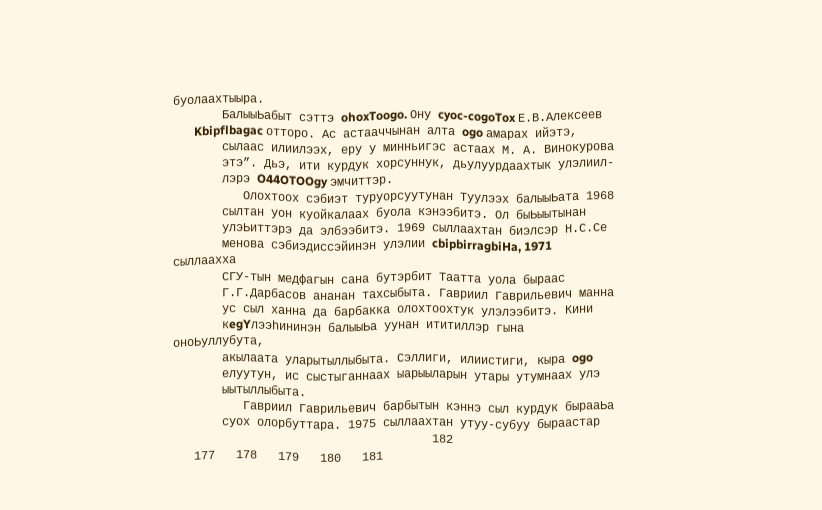буолаахтыыра.
       БалыыЬабыт сэттэ ohoxToogo. Ону cyoc-cogoTox Е.В.Алексеев
       Kbipflbagac отторо. Ас астааччынан алта ogo амарах ийэтэ,
       сылаас илиилээх, еру у минньигэс астаах М. А. Винокурова
       этэ”. Дьэ, ити курдук хорсуннук, дьулуурдаахтык улэлиил-
       лэрэ O44OTOOgy эмчиттэр.
          Олохтоох сэбиэт туруорсуутунан Туулээх балыыЬата 1968
       сылтан уон куойкалаах буола кэнээбитэ. Ол быЬыытынан
       улэЬиттэрэ да элбээбитэ. 1969 сыллаахтан биэлсэр Н.С.Се
       менова сэбиэдиссэйинэн улэлии cbipbirragbiHa, 1971 сыллаахха
       СГУ-тын медфагын сана бутэрбит Таатта уола быраас
       Г.Г.Дарбасов ананан тахсыбыта. Гавриил Гаврильевич манна
       ус сыл ханна да барбакка олохтоохтук улэлээбитэ. Кини
       кegYлээhининэн балыыЬа уунан ититиллэр гына оноЬуллубута,
       акылаата уларытыллыбыта. Сэллиги, илиистиги, кыра ogo
       елуутун, ис сыстыганнаах ыарыыларын утары утумнаах улэ
       ыытыллыбыта.
          Гавриил Гаврильевич барбытын кэннэ сыл курдук бырааЬа
       суох олорбуттара. 1975 сыллаахтан утуу-субуу быраастар
                                     182
   177   178   179   180   181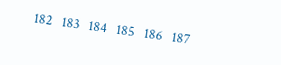182   183   184   185   186   187